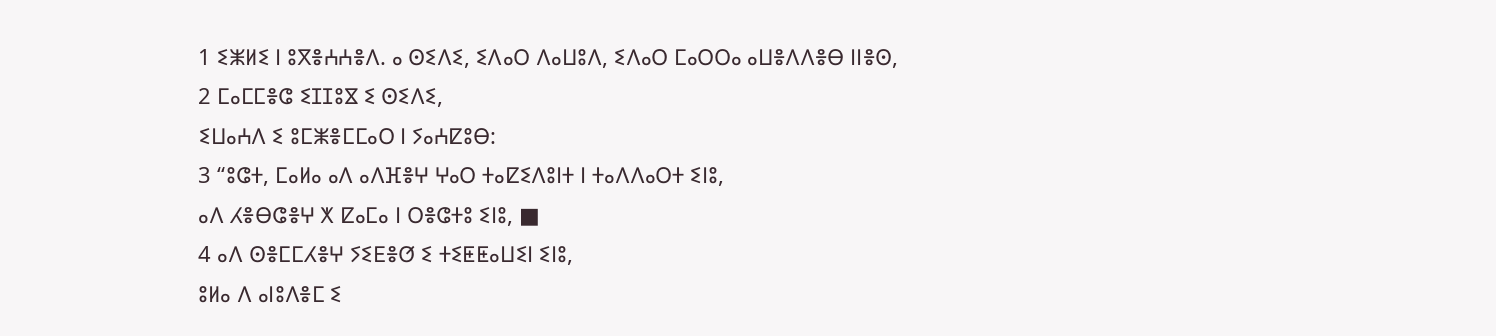1 ⵉⵥⵍⵉ ⵏ ⵓⴳⴻⵄⵄⴻⴷ. ⴰ ⵙⵉⴷⵉ, ⵉⴷⴰⵔ ⴷⴰⵡⵓⴷ, ⵉⴷⴰⵔ ⵎⴰⵔⵔⴰ ⴰⵡⴻⴷⴷⴻⴱ ⵏⵏⴻⵙ,
2 ⵎⴰⵎⵎⴻⵛ ⵉⵊⵊⵓⴵ ⵉ ⵙⵉⴷⵉ,
ⵉⵡⴰⵄⴷ ⵉ ⵓⵎⵥⴻⵎⵎⴰⵔ ⵏ ⵢⴰⵄⵇⵓⴱ:
3 “ⵓⵛⵜ, ⵎⴰⵍⴰ ⴰⴷ ⴰⴷⴼⴻⵖ ⵖⴰⵔ ⵜⴰⵇⵉⴷⵓⵏⵜ ⵏ ⵜⴰⴷⴷⴰⵔⵜ ⵉⵏⵓ,
ⴰⴷ ⵃⴻⴱⵛⴻⵖ ⵅ ⵇⴰⵎⴰ ⵏ ⵔⴻⵛⵜⵓ ⵉⵏⵓ, ■
4 ⴰⴷ ⵙⴻⵎⵎⵃⴻⵖ ⵢⵉⴹⴻⵚ ⵉ ⵜⵉⵟⵟⴰⵡⵉⵏ ⵉⵏⵓ,
ⵓⵍⴰ ⴷ ⴰⵏⵓⴷⴻⵎ ⵉ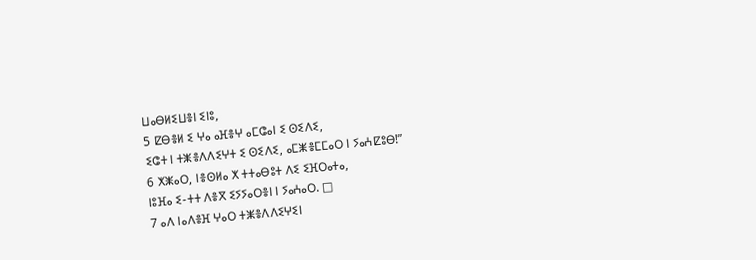ⵡⴰⴱⵍⵉⵡⴻⵏ ⵉⵏⵓ,
5 ⵇⴱⴻⵍ ⵉ ⵖⴰ ⴰⴼⴻⵖ ⴰⵎⵛⴰⵏ ⵉ ⵙⵉⴷⵉ,
ⵉⵛⵜ ⵏ ⵜⵥⴻⴷⴷⵉⵖⵜ ⵉ ⵙⵉⴷⵉ, ⴰⵎⵥⴻⵎⵎⴰⵔ ⵏ ⵢⴰⵄⵇⵓⴱ!”
6 ⵅⵥⴰⵔ, ⵏⴻⵙⵍⴰ ⵅ ⵜⵜⴰⴱⵓⵜ ⴷⵉ ⵉⴼⵔⴰⵜⴰ,
ⵏⵓⴼⴰ ⵉ-ⵜⵜ ⴷⴻⴳ ⵉⵢⵢⴰⵔⴻⵏ ⵏ ⵢⴰⵄⴰⵔ. □
7 ⴰⴷ ⵏⴰⴷⴻⴼ ⵖⴰⵔ ⵜⵥⴻⴷⴷⵉⵖⵉⵏ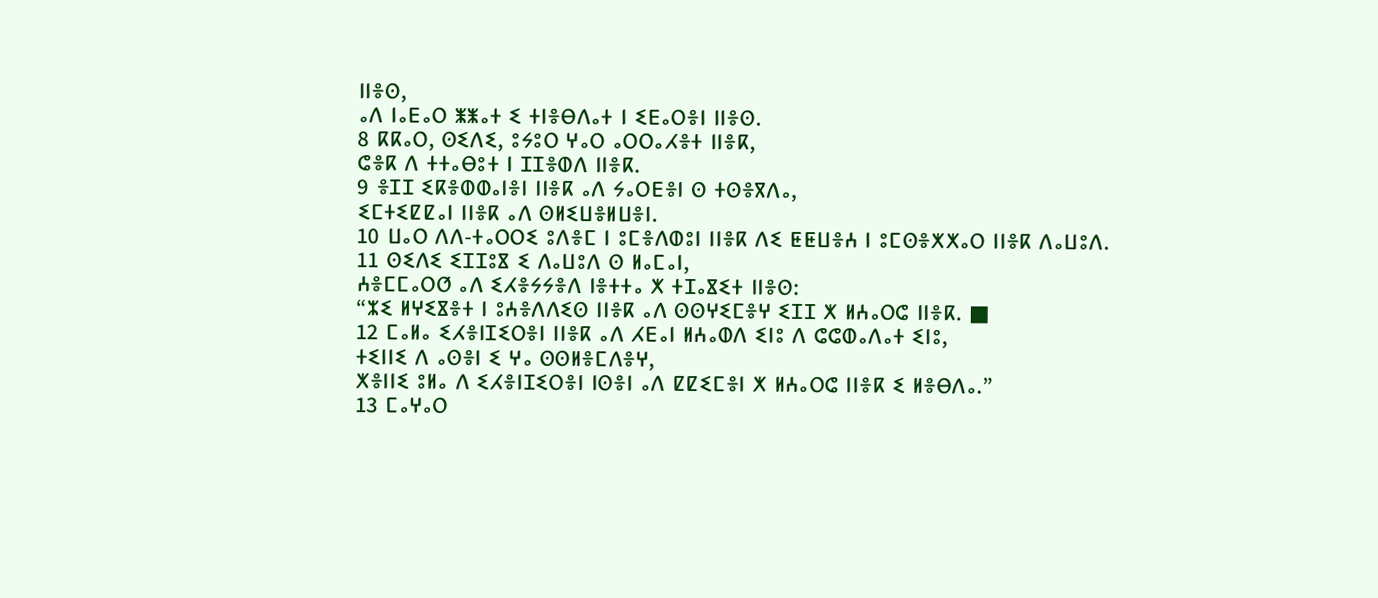ⵏⵏⴻⵙ,
ⴰⴷ ⵏⴰⴹⴰⵔ ⵥⵥⴰⵜ ⵉ ⵜⵏⴻⴱⴷⴰⵜ ⵏ ⵉⴹⴰⵔⴻⵏ ⵏⵏⴻⵙ.
8 ⴽⴽⴰⵔ, ⵙⵉⴷⵉ, ⵓⵢⵓⵔ ⵖⴰⵔ ⴰⵔⵔⴰⵃⴻⵜ ⵏⵏⴻⴽ,
ⵛⴻⴽ ⴷ ⵜⵜⴰⴱⵓⵜ ⵏ ⵊⵊⴻⵀⴷ ⵏⵏⴻⴽ.
9 ⴻⵊⵊ ⵉⴽⴻⵀⵀⴰⵏⴻⵏ ⵏⵏⴻⴽ ⴰⴷ ⵢⴰⵔⴹⴻⵏ ⵙ ⵜⵙⴻⴳⴷⴰ,
ⵉⵎⵜⵉⵇⵇⴰⵏ ⵏⵏⴻⴽ ⴰⴷ ⵙⵍⵉⵡⴻⵍⵡⴻⵏ.
10 ⵡⴰⵔ ⴷⴷ-ⵜⴰⵔⵔⵉ ⵓⴷⴻⵎ ⵏ ⵓⵎⴻⴷⵀⵓⵏ ⵏⵏⴻⴽ ⴷⵉ ⵟⵟⵡⴻⵄ ⵏ ⵓⵎⵙⴻⵅⵅⴰⵔ ⵏⵏⴻⴽ ⴷⴰⵡⵓⴷ.
11 ⵙⵉⴷⵉ ⵉⵊⵊⵓⴵ ⵉ ⴷⴰⵡⵓⴷ ⵙ ⵍⴰⵎⴰⵏ,
ⵄⴻⵎⵎⴰⵔⵚ ⴰⴷ ⵉⵃⴻⵢⵢⴻⴷ ⵏⴻⵜⵜⴰ ⵅ ⵜⵊⴰⴵⵉⵜ ⵏⵏⴻⵙ:
“ⵣⵉ ⵍⵖⵉⴵⴻⵜ ⵏ ⵓⵄⴻⴷⴷⵉⵙ ⵏⵏⴻⴽ ⴰⴷ ⵙⵙⵖⵉⵎⴻⵖ ⵉⵊⵊ ⵅ ⵍⵄⴰⵔⵛ ⵏⵏⴻⴽ. ■
12 ⵎⴰⵍⴰ ⵉⵃⴻⵏⵊⵉⵔⴻⵏ ⵏⵏⴻⴽ ⴰⴷ ⵃⴹⴰⵏ ⵍⵄⴰⵀⴷ ⵉⵏⵓ ⴷ ⵛⵛⵀⴰⴷⴰⵜ ⵉⵏⵓ,
ⵜⵉⵏⵏⵉ ⴷ ⴰⵙⴻⵏ ⵉ ⵖⴰ ⵙⵙⵍⴻⵎⴷⴻⵖ,
ⵅⴻⵏⵏⵉ ⵓⵍⴰ ⴷ ⵉⵃⴻⵏⵊⵉⵔⴻⵏ ⵏⵙⴻⵏ ⴰⴷ ⵇⵇⵉⵎⴻⵏ ⵅ ⵍⵄⴰⵔⵛ ⵏⵏⴻⴽ ⵉ ⵍⴻⴱⴷⴰ.”
13 ⵎⴰⵖⴰⵔ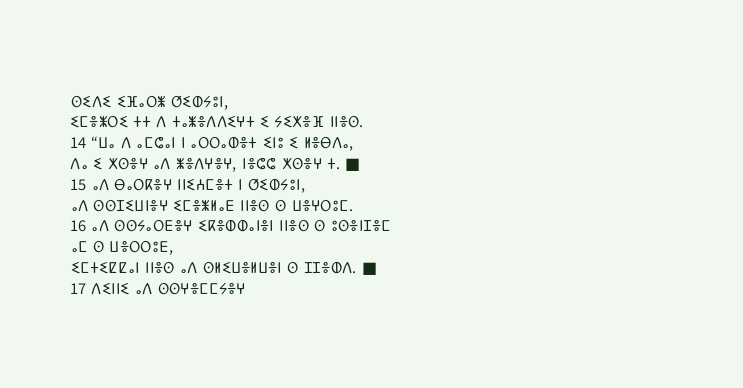ⵙⵉⴷⵉ ⵉⴼⴰⵔⵥ ⵚⵉⵀⵢⵓⵏ,
ⵉⵎⴻⵥⵔⵉ ⵜⵜ ⴷ ⵜⴰⵥⴻⴷⴷⵉⵖⵜ ⵉ ⵢⵉⵅⴻⴼ ⵏⵏⴻⵙ.
14 “ⵡⴰ ⴷ ⴰⵎⵛⴰⵏ ⵏ ⴰⵔⵔⴰⵀⴻⵜ ⵉⵏⵓ ⵉ ⵍⴻⴱⴷⴰ,
ⴷⴰ ⵉ ⵅⵙⴻⵖ ⴰⴷ ⵥⴻⴷⵖⴻⵖ, ⵏⴻⵛⵛ ⵅⵙⴻⵖ ⵜ. ■
15 ⴰⴷ ⴱⴰⵔⴽⴻⵖ ⵏⵏⵉⵄⵎⴻⵜ ⵏ ⵚⵉⵀⵢⵓⵏ,
ⴰⴷ ⵙⵙⵊⵉⵡⵏⴻⵖ ⵉⵎⴻⵥⵍⴰⴹ ⵏⵏⴻⵙ ⵙ ⵡⴻⵖⵔⵓⵎ.
16 ⴰⴷ ⵙⵙⵢⴰⵔⴹⴻⵖ ⵉⴽⴻⵀⵀⴰⵏⴻⵏ ⵏⵏⴻⵙ ⵙ ⵓⵙⴻⵏⵊⴻⵎ ⴰⵎ ⵙ ⵡⴻⵔⵔⵓⴹ,
ⵉⵎⵜⵉⵇⵇⴰⵏ ⵏⵏⴻⵙ ⴰⴷ ⵙⵍⵉⵡⴻⵍⵡⴻⵏ ⵙ ⵊⵊⴻⵀⴷ. ■
17 ⴷⵉⵏⵏⵉ ⴰⴷ ⵙⵙⵖⴻⵎⵎⵢⴻⵖ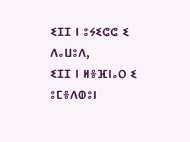ⵉⵊⵊ ⵏ ⵓⵢⵉⵛⵛ ⵉ ⴷⴰⵡⵓⴷ,
ⵉⵊⵊ ⵏ ⵍⴻⴼⵏⴰⵔ ⵉ ⵓⵎⴻⴷⵀⵓⵏ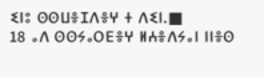ⵉⵏⵓ ⵙⵙⵡⴻⵊⴷⴻⵖ ⵜ ⴷⵉⵏ.■
18 ⴰⴷ ⵙⵙⵢⴰⵔⴹⴻⵖ ⵍⵄⴻⴷⵢⴰⵏ ⵏⵏⴻⵙ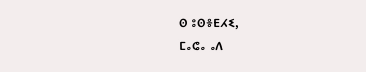ⵙ ⵓⵙⴻⴹⵃⵉ,
ⵎⴰⵛⴰ ⴰⴷ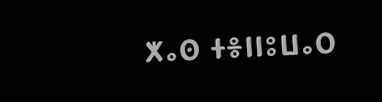ⵅⴰⵙ ⵜⴻⵏⵏⵓⵡⴰⵔ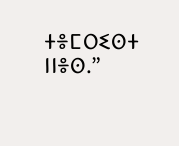ⵜⴻⵎⵔⵉⵙⵜ ⵏⵏⴻⵙ.”